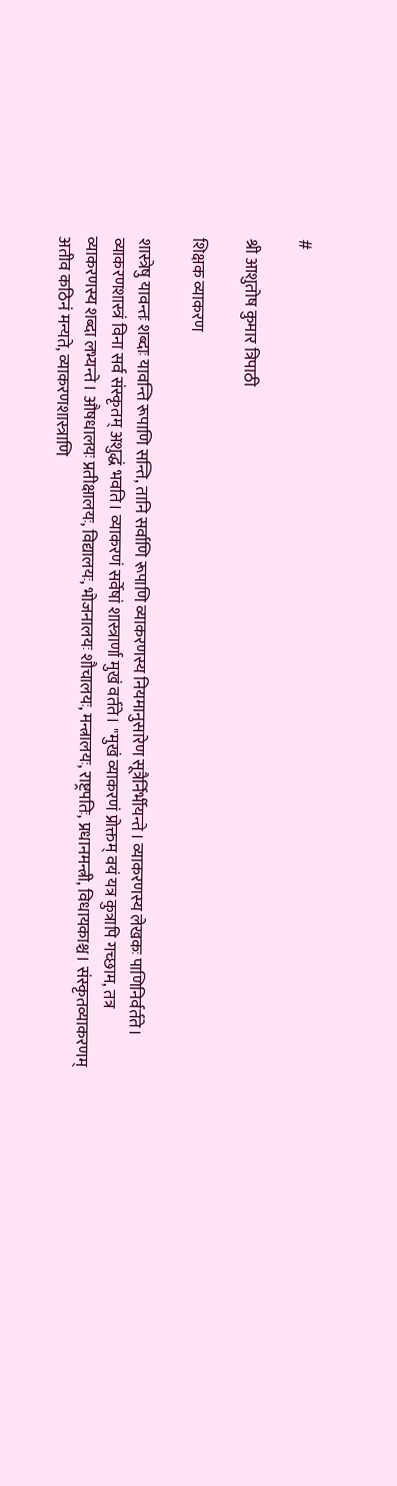#

श्री आशुतोष कुमार त्रिपाठी

शिक्षक व्याकरण

शास्त्रेषु यावन्तः शब्दाः यावन्ति रूपाणि सन्ति, तानि सर्वाणि रूपाणि व्याकरणस्य नियमानुसारेण सूत्रैर्निर्भीयन्ते। व्याकरणस्य लेखकः पाणिनिर्वर्तते। व्याकरणशास्त्रं विना सर्व संस्कृतम् अशुद्धं भवति। व्याकरणं सर्वेषां शास्त्रार्णा मुखं वर्तते। "मुखं व्याकरणं प्रोक्तम् वयं यत्र कुत्रापि गच्छाम, तत्र व्याकरणस्य शब्दा लभ्यन्ते। औषधालयः प्रतीक्षालयः, विद्यालयः, भोजनालयः शौचालयः, मन्त्रालयः, राष्ट्रपतिः, प्रधानमन्त्री, विधायकाश्च। संस्कृतव्याकरणम् अतीव कठिनं मन्यते, व्याकरणशास्त्राणि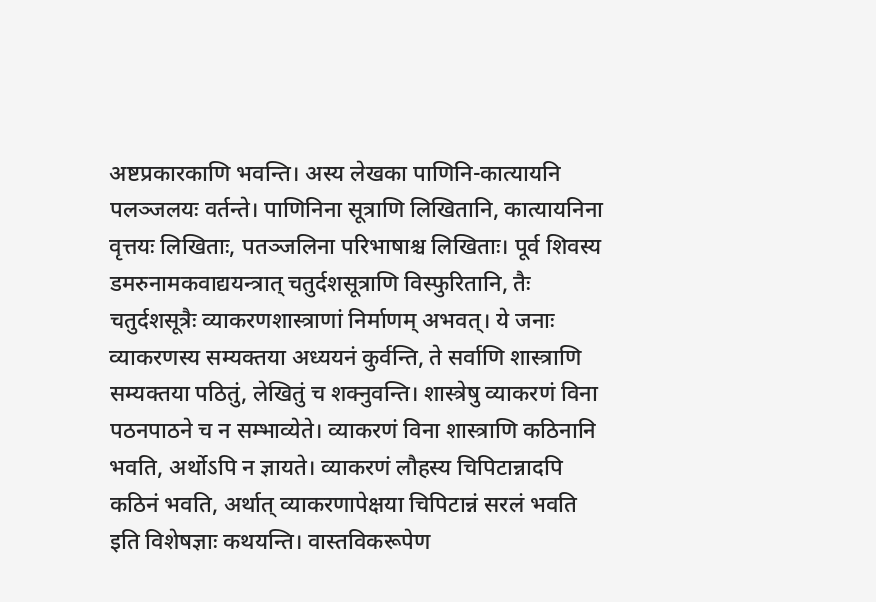अष्टप्रकारकाणि भवन्ति। अस्य लेखका पाणिनि-कात्यायनि पलञ्जलयः वर्तन्ते। पाणिनिना सूत्राणि लिखितानि, कात्यायनिना वृत्तयः लिखिताः, पतञ्जलिना परिभाषाश्च लिखिताः। पूर्व शिवस्य डमरुनामकवाद्ययन्त्रात् चतुर्दशसूत्राणि विस्फुरितानि, तैः चतुर्दशसूत्रैः व्याकरणशास्त्राणां निर्माणम् अभवत्। ये जनाः व्याकरणस्य सम्यक्तया अध्ययनं कुर्वन्ति, ते सर्वाणि शास्त्राणि सम्यक्तया पठितुं, लेखितुं च शक्नुवन्ति। शास्त्रेषु व्याकरणं विना पठनपाठने च न सम्भाव्येते। व्याकरणं विना शास्त्राणि कठिनानि भवति, अर्थोऽपि न ज्ञायते। व्याकरणं लौहस्य चिपिटान्नादपि कठिनं भवति, अर्थात् व्याकरणापेक्षया चिपिटान्नं सरलं भवति इति विशेषज्ञाः कथयन्ति। वास्तविकरूपेण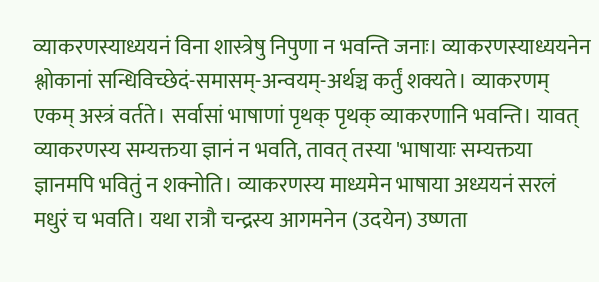व्याकरणस्याध्ययनं विना शास्त्रेषु निपुणा न भवन्ति जनाः। व्याकरणस्याध्ययनेन श्लोकानां सन्धिविच्छेदं-समासम्-अन्वयम्-अर्थञ्च कर्तुं शक्यते। व्याकरणम् एकम् अस्त्रं वर्तते। सर्वासां भाषाणां पृथक् पृथक् व्याकरणानि भवन्ति। यावत् व्याकरणस्य सम्यक्तया ज्ञानं न भवति, तावत् तस्या 'भाषायाः सम्यक्तया ज्ञानमपि भवितुं न शक्नोति। व्याकरणस्य माध्यमेन भाषाया अध्ययनं सरलं मधुरं च भवति। यथा रात्रौ चन्द्रस्य आगमनेन (उदयेन) उष्णता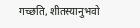गच्छति, शीतस्यानुभवो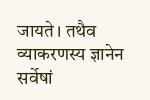जायते। तथैव व्याकरणस्य ज्ञानेन सर्वेषां